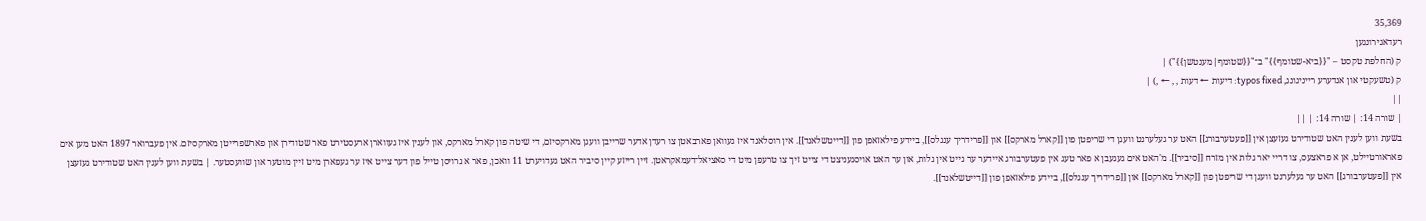35,369
רעדאגירונגען
ק (החלפת טקסט – "{{ביא-שטומף}}" ב־"{{שטומף|מענטשן}}") |
ק (טשעקטי און אנדערע רייניגונג, typos fixed: דיעות ← דעות , , ← ,) |
||
| שורה 14: | שורה 14: | ||
בשעת ווען לענין האט שטודירט געזעצן אין [[פעטערבורג]] האט ער געלערנט וועגן די שריפטן פון [[קארל מארקס]] און [[פרידריך ענגלס]], ביידע פילאזאפן פון [[דייטשלאנד]]. אין רוסלאנד איז געוואן פארבאטן צו רעדן אדער שרייבן וועגן מארקסיזם, די שיטה פון קארל מארקס, און לענין איז געווארן ארעסטירט פאר שטודירן און פארשפרייטן מארקסיזם. אין פעברואר 1897 האט מען אים פאראורטיילט, אן א פראצעס, צו דריי יאר גלות אין מזרח [[סיביר]]. מ'האט אים געגעבן א פאר טעג אין פעטערבורג איידער ער גייט אין גלות, און ער האט אויסגעניצט די צייט זיך צו טרעפן מיט די סאציאל־דעמאקראטן. זיין רייזע קיין סיביר האט געדויערט 11 וואכן, פאר א גרויסן טייל פון דער צייט איז ער געפארן מיט זיין מוטער און שוועסטער. | בשעת ווען לענין האט שטודירט געזעצן אין [[פעטערבורג]] האט ער געלערנט וועגן די שריפטן פון [[קארל מארקס]] און [[פרידריך ענגלס]], ביידע פילאזאפן פון [[דייטשלאנד]].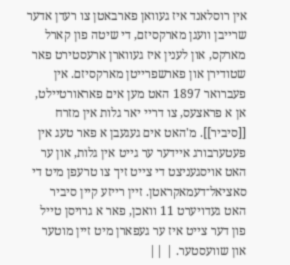אין רוסלאנד איז געוואן פארבאטן צו רעדן אדער שרייבן וועגן מארקסיזם, די שיטה פון קארל מארקס, און לענין איז געווארן ארעסטירט פאר שטודירן און פארשפרייטן מארקסיזם. אין פעברואר 1897 האט מען אים פאראורטיילט, אן א פראצעס, צו דריי יאר גלות אין מזרח [[סיביר]]. מ'האט אים געגעבן א פאר טעג אין פעטערבורג איידער ער גייט אין גלות, און ער האט אויסגעניצט די צייט זיך צו טרעפן מיט די סאציאל־דעמאקראטן. זיין רייזע קיין סיביר האט געדויערט 11 וואכן, פאר א גרויסן טייל פון דער צייט איז ער געפארן מיט זיין מוטער און שוועסטער. | ||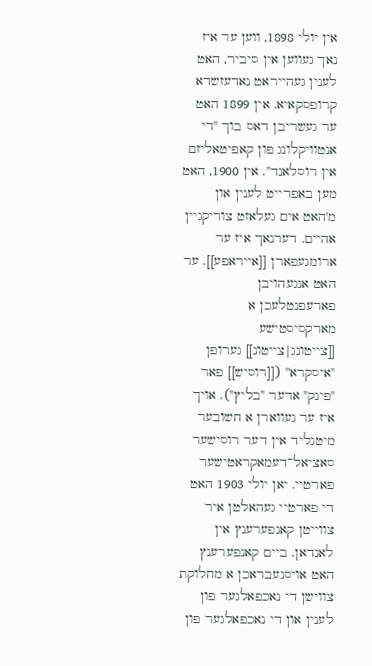אין יולי 1898, ווען ער איז נאך געווען אין סיביר, האט לענין געהייראט נאדעזשדא קרופסקאיא. אין 1899 האט ער געשריבן דאס בוך ''די אנטוויקלונג פון קאפיטאליזם אין רוסלאנד''. אין 1900, האט מען באפרייט לענין און מ'האט אים געלאזט צוריקגיין אהיים. דערנאך איז ער ארומגעפארן [[אייראפע]]. ער האט אנגעהויבן פארעפנטלעכן א מארקסיסטישע [[צייטונג|צייטונ]] גערופן ''איסקרא'' ([[רוסיש]] פאר "פינק" אדער "בליץ"). אויך איז ער געווארן א חשובער מיטגליד אין דער רוסישער סאציאל־דעמאקראטישער פארטיי. יאן יולי 1903 האט די פארטיי געהאלטן איר צווייטן קאנפערענץ אין לאנדאן. ביים קאנפערענץ האט אויסגעבראכן א מחלוקת צווישן די נאכפאלגער פון לענין און די נאכפאלגער פון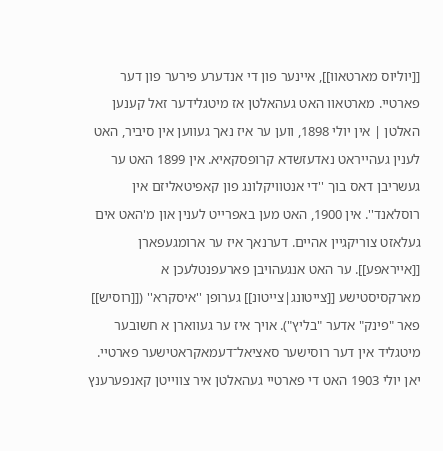[[יוליוס מארטאוו]], איינער פון די אנדערע פירער פון דער פארטיי. מארטאוו האט געהאלטן אז מיטגלידער זאל קענען האלטן | אין יולי 1898, ווען ער איז נאך געווען אין סיביר, האט לענין געהייראט נאדעזשדא קרופסקאיא. אין 1899 האט ער געשריבן דאס בוך ''די אנטוויקלונג פון קאפיטאליזם אין רוסלאנד''. אין 1900, האט מען באפרייט לענין און מ'האט אים געלאזט צוריקגיין אהיים. דערנאך איז ער ארומגעפארן [[אייראפע]]. ער האט אנגעהויבן פארעפנטלעכן א מארקסיסטישע [[צייטונג|צייטונ]] גערופן ''איסקרא'' ([[רוסיש]] פאר "פינק" אדער "בליץ"). אויך איז ער געווארן א חשובער מיטגליד אין דער רוסישער סאציאל־דעמאקראטישער פארטיי. יאן יולי 1903 האט די פארטיי געהאלטן איר צווייטן קאנפערענץ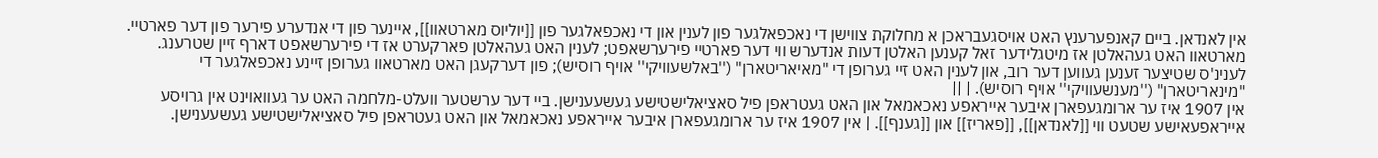אין לאנדאן. ביים קאנפערענץ האט אויסגעבראכן א מחלוקת צווישן די נאכפאלגער פון לענין און די נאכפאלגער פון [[יוליוס מארטאוו]], איינער פון די אנדערע פירער פון דער פארטיי. מארטאוו האט געהאלטן אז מיטגלידער זאל קענען האלטן דעות אנדערש ווי דער פארטיי פירערשאפט; לענין האט געהאלטן פארקערט אז די פירערשאפט דארף זיין שטרענג. לענינ'ס שטיצער זענען געווען דער רוב, און לענין האט זיי גערופן די "מאיאריטארן" (''באלשעוויקי'' אויף רוסיש); פון דערקעגן האט מארטאוו גערופן זיינע נאכפאלגער די "מינאריטארן" (''מענשעוויקי'' אויף רוסיש). | ||
אין 1907 איז ער ארומגעפארן איבער אייראפע נאכאמאל און האט געטראפן פיל סאציאלישטישע געשעענישן. ביי דער ערשטער וועלט-מלחמה האט ער געוואוינט אין גרויסע אייראפעאישע שטעט ווי [[לאנדאן]], [[פאריז]] און [[גענף]]. | אין 1907 איז ער ארומגעפארן איבער אייראפע נאכאמאל און האט געטראפן פיל סאציאלישטישע געשעענישן.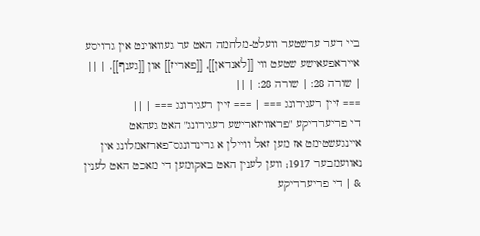ביי דער ערשטער וועלט-מלחמה האט ער געוואוינט אין גרויסע אייראפעאישע שטעט ווי [[לאנדאן]], [[פאריז]] און [[גענף]]. | ||
| שורה 28: | שורה 28: | ||
=== זיין רעגירונג === | === זיין רעגירונג === | ||
די פריערדיקע "פראוויזארישע רעגירונג" האט געהאט איינגעשטימט אז מען זאל וויילן א גרינדונגס־פארזאמלונג אין נאוועמבער 1917; ווען לענין האט באקומען די מאכט האט לענין & | די פריערדיקע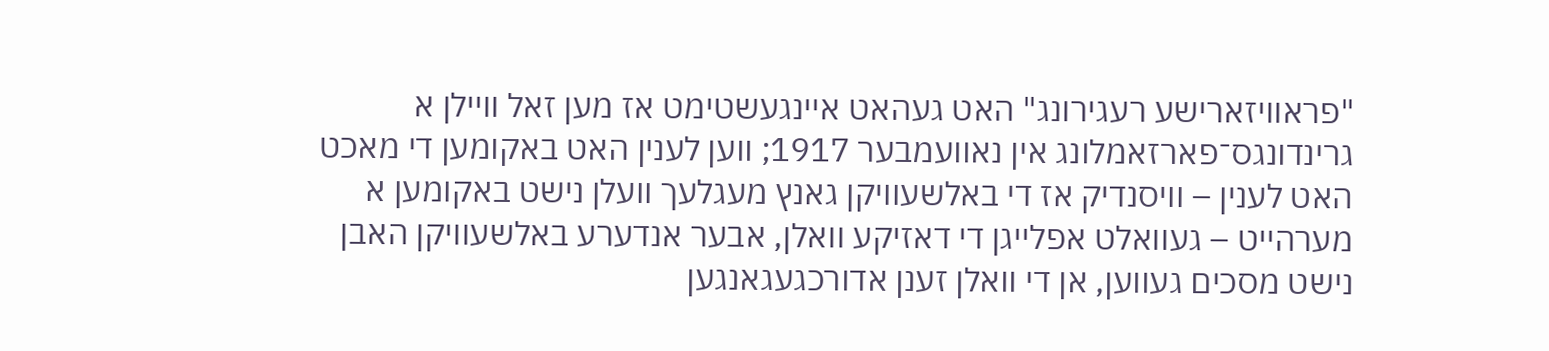"פראוויזארישע רעגירונג" האט געהאט איינגעשטימט אז מען זאל וויילן א גרינדונגס־פארזאמלונג אין נאוועמבער 1917; ווען לענין האט באקומען די מאכט האט לענין – וויסנדיק אז די באלשעוויקן גאנץ מעגלעך וועלן נישט באקומען א מערהייט – געוואלט אפלייגן די דאזיקע וואלן, אבער אנדערע באלשעוויקן האבן נישט מסכים געווען, אן די וואלן זענן אדורכגעגאנגען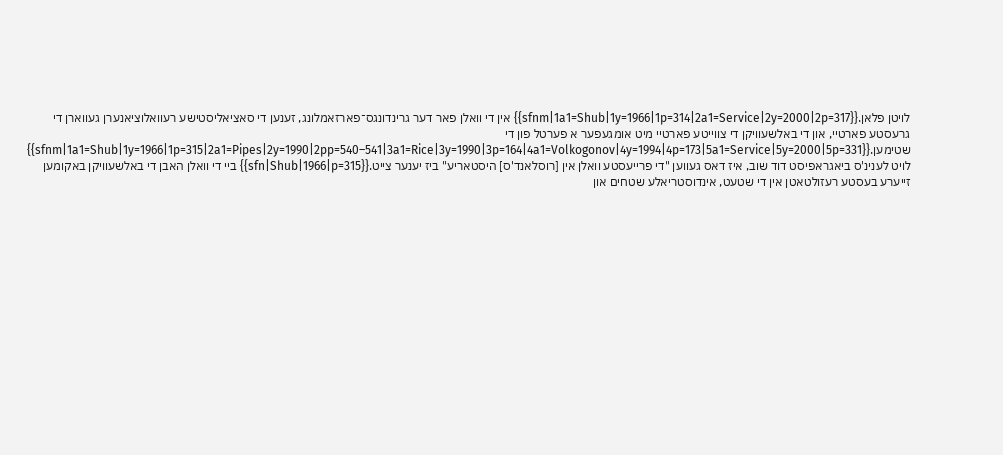לויטן פלאן.{{sfnm|1a1=Shub|1y=1966|1p=314|2a1=Service|2y=2000|2p=317}} אין די וואלן פאר דער גרינדונגס־פארזאמלונג, זענען די סאציאליסטישע רעוואלוציאנערן געווארן די גרעסטע פארטיי, און די באלשעוויקן די צווייטע פארטיי מיט אומגעפער א פערטל פון די שטימען.{{sfnm|1a1=Shub|1y=1966|1p=315|2a1=Pipes|2y=1990|2pp=540–541|3a1=Rice|3y=1990|3p=164|4a1=Volkogonov|4y=1994|4p=173|5a1=Service|5y=2000|5p=331}} לויט לענינ'ס ביאגראפיסט דוד שוב, איז דאס געווען "די פרייעסטע וואלן אין [רוסלאנד'ס] היסטאריע" ביז יענער צייט.{{sfn|Shub|1966|p=315}} ביי די וואלן האבן די באלשעוויקן באקומען זייערע בעסטע רעזולטאטן אין די שטעט, אינדוסטריאלע שטחים און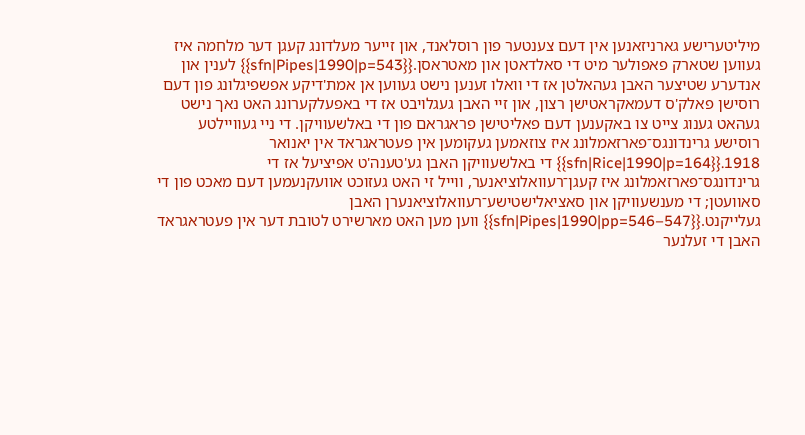מיליטערישע גארניזאנען אין דעם צענטער פון רוסלאנד, און זייער מעלדונג קעגן דער מלחמה איז געווען שטארק פאפולער מיט די סאלדאטן און מאטראסן.{{sfn|Pipes|1990|p=543}} לענין און אנדערע שטיצער האבן געהאלטן אז די וואלו זענען נישט געווען אן אמת'דיקע אפשפיגלונג פון דעם רוסישן פאלק'ס דעמאקראטישן רצון, און זיי האבן געגלויבט אז די באפעלקערונג האט נאך נישט געהאט גענוג צייט צו באקענען דעם פאליטישן פראגראם פון די באלשעוויקן. די ניי געוויילטע רוסישע גרינדונגס־פארזאמלונג איז צוזאמען געקומען אין פעטראגראד אין יאנואר 1918.{{sfn|Rice|1990|p=164}} די באלשעוויקן האבן גע'טענה'ט אפיציעל אז די גרינדונגס־פארזאמלונג איז קעגן־רעוואלוציאנער, ווייל זי האט געזוכט אוועקנעמען דעם מאכט פון די סאוועטן; די מענשעוויקן און סאציאלישטישע־רעוואלוציאנערן האבן געלייקנט.{{sfn|Pipes|1990|pp=546–547}} ווען מען האט מארשירט לטובת דער אין פעטראגראד האבן די זעלנער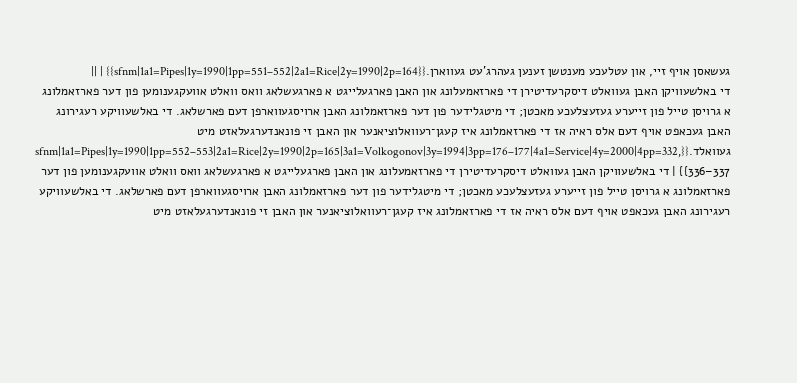געשאסן אויף זיי, און עטלעכע מענטשן זענען געהרג'עט געווארן.{{sfnm|1a1=Pipes|1y=1990|1pp=551–552|2a1=Rice|2y=1990|2p=164}} | ||
די באלשעוויקן האבן געוואלט דיסקרעדיטירן די פארזאמעלונג און האבן פארגעלייגט א פארגעשלאג וואס וואלט אוועקגענומען פון דער פארזאמלונג א גרויסן טייל פון זייערע געזעצלעכע מאכטן; די מיטגלידער פון דער פארזאמלונג האבן ארויסגעווארפן דעם פארשלאג. די באלשעוויקע רעגירונג האבן געכאפט אויף דעם אלס ראיה אז די פארזאמלונג איז קעגן־רעוואלוציאנער און האבן זי פונאנדערגעלאזט מיט געוואלד.{{sfnm|1a1=Pipes|1y=1990|1pp=552–553|2a1=Rice|2y=1990|2p=165|3a1=Volkogonov|3y=1994|3pp=176–177|4a1=Service|4y=2000|4pp=332, 336–337}} | די באלשעוויקן האבן געוואלט דיסקרעדיטירן די פארזאמעלונג און האבן פארגעלייגט א פארגעשלאג וואס וואלט אוועקגענומען פון דער פארזאמלונג א גרויסן טייל פון זייערע געזעצלעכע מאכטן; די מיטגלידער פון דער פארזאמלונג האבן ארויסגעווארפן דעם פארשלאג. די באלשעוויקע רעגירונג האבן געכאפט אויף דעם אלס ראיה אז די פארזאמלונג איז קעגן־רעוואלוציאנער און האבן זי פונאנדערגעלאזט מיט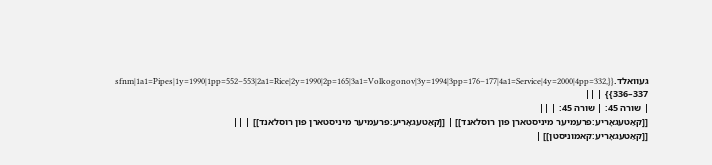געוואלד.{{sfnm|1a1=Pipes|1y=1990|1pp=552–553|2a1=Rice|2y=1990|2p=165|3a1=Volkogonov|3y=1994|3pp=176–177|4a1=Service|4y=2000|4pp=332, 336–337}} | ||
| שורה 45: | שורה 45: | ||
[[קאַטעגאָריע:פרעמיער מיניסטארן פון רוסלאנד]] | [[קאַטעגאָריע:פרעמיער מיניסטארן פון רוסלאנד]] | ||
[[קאַטעגאָריע:קאמוניסטן]] |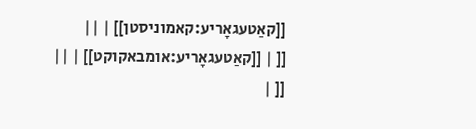[[קאַטעגאָריע:קאמוניסטן]] | ||
[[ | [[קאַטעגאָריע:אומבאקוקט]] | ||
[[ |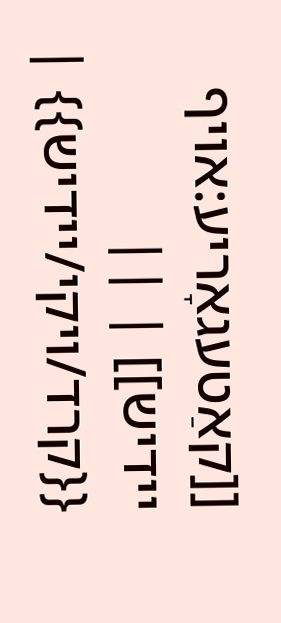[[קאַטעגאָריע:אויף יידיש]] | ||
{{קרד/ויקי/יידיש}} |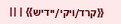{{קרד/ויקי/יידיש}} | ||